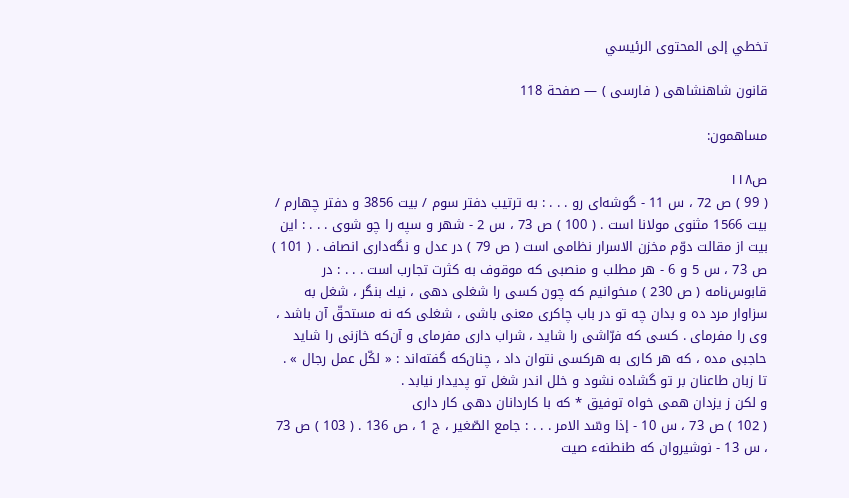تخطي إلى المحتوى الرئيسي

قانون شاهنشاهى ( فارسى ) — صفحة 118

مساهمون:

ص١١٨
( 99 ) ص 72 ، س 11 - گوشه‌اى رو . . . : به ترتيب دفتر سوم / بيت 3856 و دفتر چهارم / بيت 1566 مثنوى مولانا است . ( 100 ) ص 73 ، س 2 - شهر و سپه را چو شوى . . . : اين بيت از مقالت دوّم مخزن الاسرار نظامى است ( ص 79 ) در عدل و نگه‌دارى انصاف . ( 101 ) ص 73 ، س 5 و 6 - هر مطلب و منصبى كه موقوف به كثرت تجارب است . . . : در قابوس‌نامه ( ص 230 ) مىخوانيم كه چون كسى را شغلى دهى ، نيك بنگر ، شغل به سزاوار مرد ده و بدان چه تو در باب چاكرى معنى باشى ، شغلى كه نه مستحقّ آن باشد ، وى را مفرماى . كسى كه فرّاشى را شايد ، شراب دارى مفرماى و آن‌كه خازنى را شايد حاجبى مده ، كه هر كارى به هركسى نتوان داد ، چنان‌كه گفته‌اند : « لكّل عمل رجال » . تا زبان طاعنان بر تو گشاده نشود و خلل اندر شغل تو پديدار نيابد .
و لكن ز يزدان همى خواه توفيق * كه با كاردانان دهى كار دارى
( 102 ) ص 73 ، س 10 - إذا وسّد الامر . . . : جامع الصّغير ، ج 1 ، ص 136 . ( 103 ) ص 73 ، س 13 - نوشيروان كه طنطنهء صيت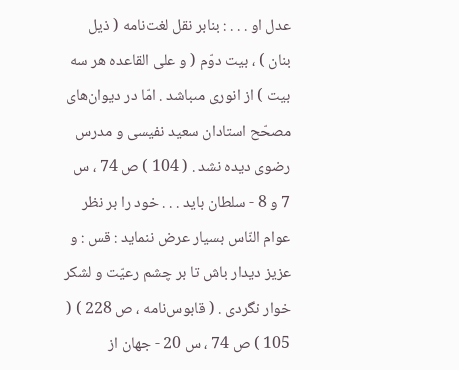عدل او . . . : بنابر نقل لغت‌نامه ( ذيل بنان ) ، بيت دوّم ( و على القاعده هر سه بيت ) از انورى مىباشد . امّا در ديوان‌هاى مصحّح استادان سعيد نفيسى و مدرس رضوى ديده نشد . ( 104 ) ص 74 ، س 7 و 8 - سلطان بايد . . . خود را بر نظر عوام النّاس بسيار عرض ننمايد : قس : و عزيز ديدار باش تا بر چشم رعيّت و لشكر خوار نگردى . ( قابوس‌نامه ، ص 228 ) ( 105 ) ص 74 ، س 20 - جهان از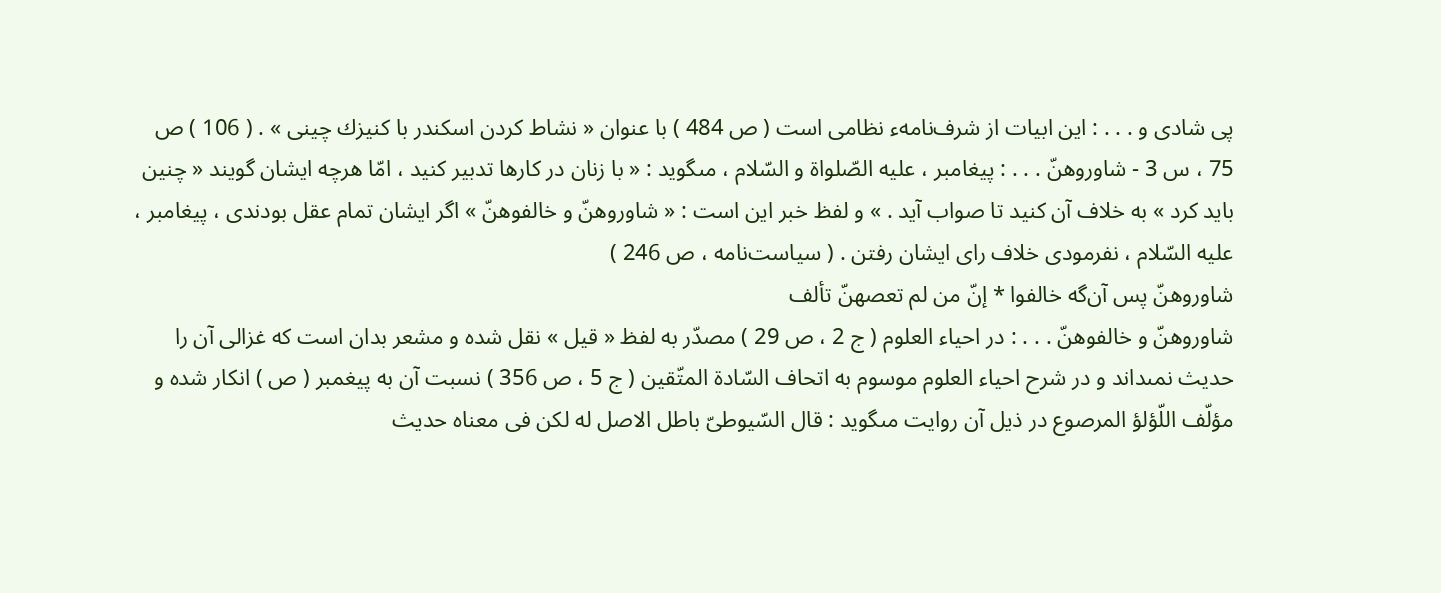پى شادى و . . . : اين ابيات از شرف‌نامهء نظامى است ( ص 484 ) با عنوان « نشاط كردن اسكندر با كنيزك چينى » . ( 106 ) ص 75 ، س 3 - شاوروهنّ . . . : پيغامبر ، عليه الصّلواة و السّلام ، مىگويد : « با زنان در كارها تدبير كنيد ، امّا هرچه ايشان گويند « چنين بايد كرد » به خلاف آن كنيد تا صواب آيد . » و لفظ خبر اين است : « شاوروهنّ و خالفوهنّ » اگر ايشان تمام عقل بودندى ، پيغامبر ، عليه السّلام ، نفرمودى خلاف راى ايشان رفتن . ( سياست‌نامه ، ص 246 )
شاوروهنّ پس آن‌گه خالفوا * إنّ من لم تعصهنّ تألف
شاوروهنّ و خالفوهنّ . . . : در احياء العلوم ( ج 2 ، ص 29 ) مصدّر به لفظ « قيل » نقل شده و مشعر بدان است كه غزالى آن را حديث نمىداند و در شرح احياء العلوم موسوم به اتحاف السّادة المتّقين ( ج 5 ، ص 356 ) نسبت آن به پيغمبر ( ص ) انكار شده و مؤلّف اللّؤلؤ المرصوع در ذيل آن روايت مىگويد : قال السّيوطىّ باطل الاصل له لكن فى معناه حديث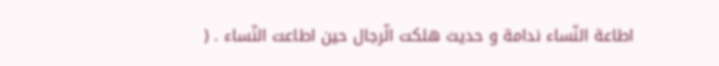اطاعة النّساء ندامة و حديث هلكت الّرجال حين اطاعت النّساء . (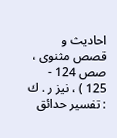احاديث و قصص مثنوى ، صص 124 - 125 ) ، نيز ر . ك : تفسير حدائق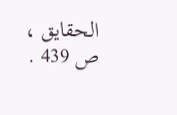الحقايق ، ص 439 .